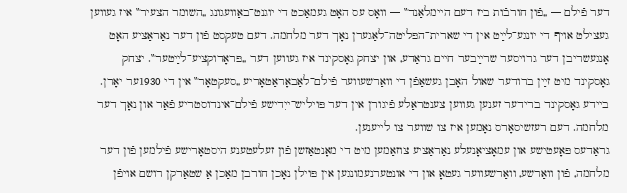דער פֿילם — „פֿון חורבֿות ביז דעם היימלאַנד‟ — וואָס עס האָט געמאַכט די יוגנט־באַוועגונג „השומר הצעיר‟ איז געווען געצילט אויף די יונגע־לײַט אין די שארית־הפּליטה־לאַגערן נאָך דער מלחמה. דעם טעקסט פֿון דער נאַראַציע האָט אָנגעשריבן דער גרויסער שרײַבער חיים גראַדע, און יצחק גאָסקינד איז געווען דער „פּראָדוקציע־לײַטער‟. יצחק גאָסקינד מיט זײַן ברודער שאול האָבן געשאַפֿן די וואַרשעווער פֿילם־לאַבאָראַטאָריע „סעקטאָר‟ אין די 1930ער יאָרן. ביידע גאָסקינד ברידער זענען געווען צענטראַלע פֿיגורן אין דער פּויליש־ייִדישע פֿילם־אינדוסטריע פֿאַר און נאָך דער מלחמה. דעם רעזשיסאָרס נאָמען איז צו שווער צו לייענען.
גראַדעס פּאָעטישע און עמאָציאָנעלע נאַראַציע צוזאַמען מיט די מאָנטאַזשן פֿון זעלעטענע היסטאָרישע פֿילמען פֿון דער מלחמה, פֿון וואַרשע, וואַרשעווער געטאָ און די אונטערנעמונגען אין פּוילן נאָכן חורבן מאַכן אַ שטאַרקן רושם אויפֿן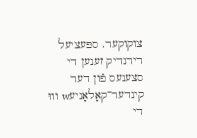צוקוקער. ספּעציעל רירנדיק זענען די סצענעס פֿון דער קינדער־קאָלאָניעw וווּ די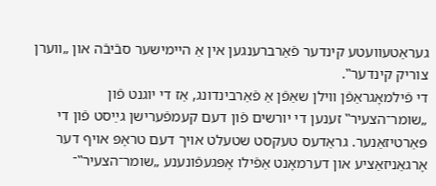געראַטעוועטע קינדער פֿאַרברענגען אין אַ היימישער סבֿיבֿה און „ווערן צוריק קינדער‟.
די פֿילמאָגראַפֿן ווילן שאַפֿן אַ פֿאַרבינדונג, אַז די יוגנט פֿון „שומר־הצעיר‟ זענען די יורשים פֿון דעם קעמפֿערישן גײַסט פֿון די פּאַרטיזאַנער. גראַדעס טעקסט שטעלט אויך דעם טראָפּ אויף דער אָרגאַניזאַציע און דערמאָנט אַפֿילו אָפּגעפֿונענע „שומר־הצעיר‟־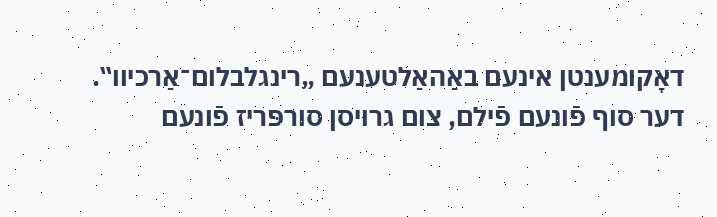דאָקומענטן אינעם באַהאַלטענעם „רינגלבלום־אַרכיוו‟.
דער סוף פֿונעם פֿילם, צום גרויסן סורפּריז פֿונעם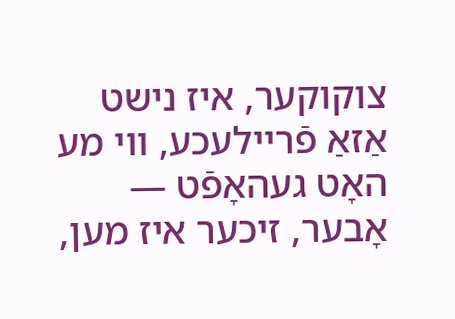צוקוקער, איז נישט אַזאַ פֿריילעכע, ווי מע האָט געהאָפֿט — אָבער, זיכער איז מען,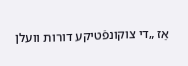אַז „די צוקונפֿטיקע דורות וועלן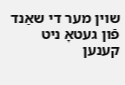שוין מער די שאַנד פֿון געטאָ ניט קענען